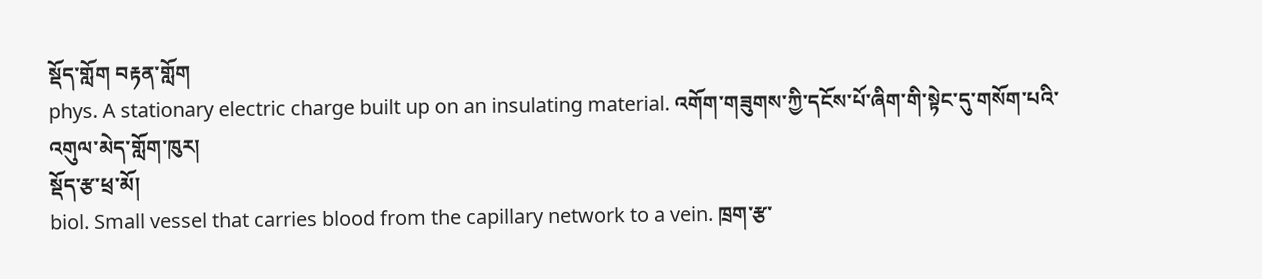སྡོད་གློག བརྟན་གློག
phys. A stationary electric charge built up on an insulating material. འགོག་གཟུགས་ཀྱི་དངོས་པོ་ཞིག་གི་སྟེང་དུ་གསོག་པའི་འགུལ་མེད་གློག་ཁུར།
སྡོད་རྩ་ཕྲ་མོ།
biol. Small vessel that carries blood from the capillary network to a vein. ཁྲག་རྩ་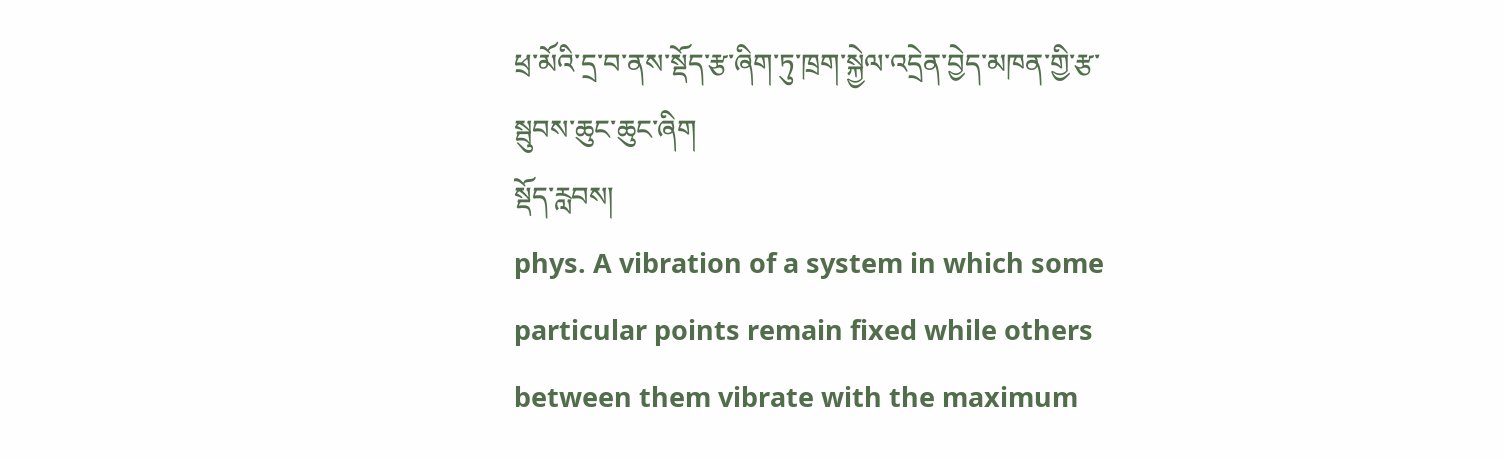ཕྲ་མོའི་དྲ་བ་ནས་སྡོད་རྩ་ཞིག་ཏུ་ཁྲག་སྐྱེལ་འདྲེན་བྱེད་མཁན་གྱི་རྩ་སྦུབས་ཆུང་ཆུང་ཞིག
སྡོད་རླབས།
phys. A vibration of a system in which some particular points remain fixed while others between them vibrate with the maximum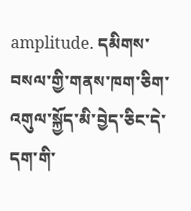amplitude. དམིགས་བསལ་གྱི་གནས་ཁག་ཅིག་འགུལ་སྐྱོད་མི་བྱེད་ཅིང་དེ་དག་གི་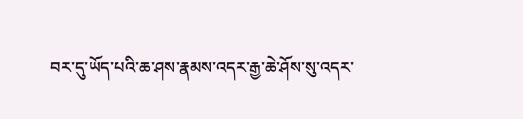བར་དུ་ཡོད་པའི་ཆ་ཤས་རྣམས་འདར་རྒྱ་ཆེ་ཤོས་སུ་འདར་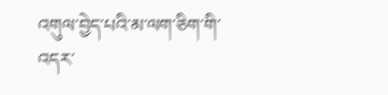འགུལ་བྱེད་པའི་མ་ལག་ཅིག་གི་འདར་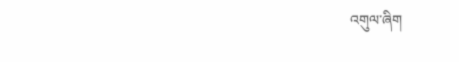འགུལ་ཞིག